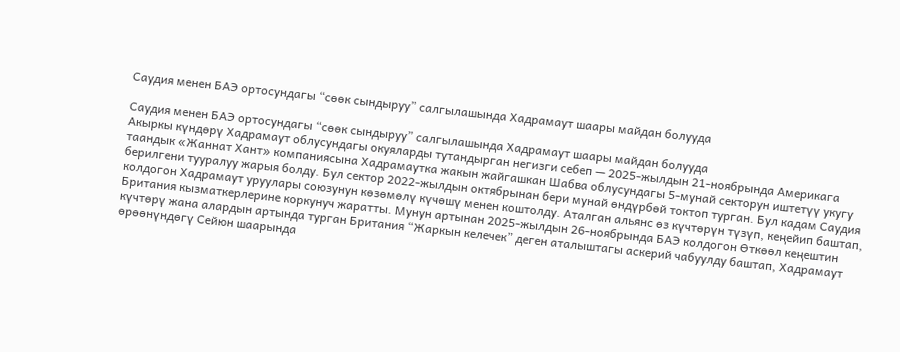Саудия менен БАЭ ортосундагы “сөөк сындыруу” салгылашында Хадрамаут шаары майдан болууда

Саудия менен БАЭ ортосундагы “сөөк сындыруу” салгылашында Хадрамаут шаары майдан болууда
Акыркы күндөрү Хадрамаут облусундагы окуяларды тутандырган негизги себеп — 2025-жылдын 21-ноябрында Америкага таандык «Жаннат Хант» компаниясына Хадрамаутка жакын жайгашкан Шабва облусундагы 5-мунай секторун иштетүү укугу берилгени тууралуу жарыя болду. Бул сектор 2022-жылдын октябрынан бери мунай өндүрбөй токтоп турган. Бул кадам Саудия колдогон Хадрамаут уруулары союзунун көзөмөлү күчөшү менен коштолду. Аталган альянс өз күчтөрүн түзүп, кеңейип баштап, Британия кызматкерлерине коркунуч жаратты. Мунун артынан 2025-жылдын 26-ноябрында БАЭ колдогон Өткөөл кеңештин күчтөрү жана алардын артында турган Британия “Жаркын келечек” деген аталыштагы аскерий чабуулду баштап, Хадрамаут өрөөнүндөгү Сейюн шаарында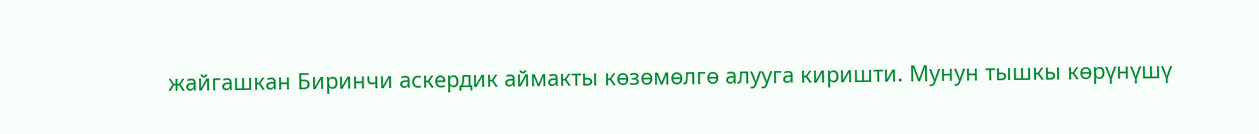жайгашкан Биринчи аскердик аймакты көзөмөлгө алууга киришти. Мунун тышкы көрүнүшү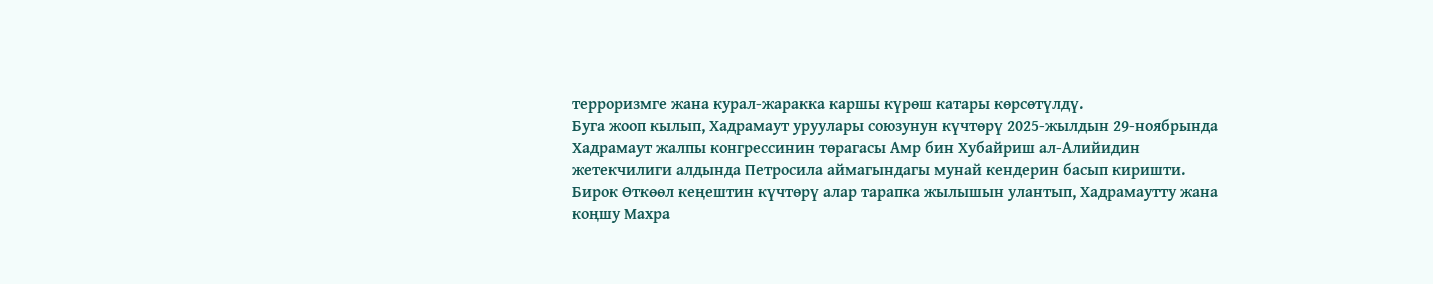терроризмге жана курал-жаракка каршы күрөш катары көрсөтүлдү.
Буга жооп кылып, Хадрамаут уруулары союзунун күчтөрү 2025-жылдын 29-ноябрында Хадрамаут жалпы конгрессинин төрагасы Амр бин Хубайриш ал-Алийидин жетекчилиги алдында Петросила аймагындагы мунай кендерин басып киришти. Бирок Өткөөл кеңештин күчтөрү алар тарапка жылышын улантып, Хадрамаутту жана коңшу Махра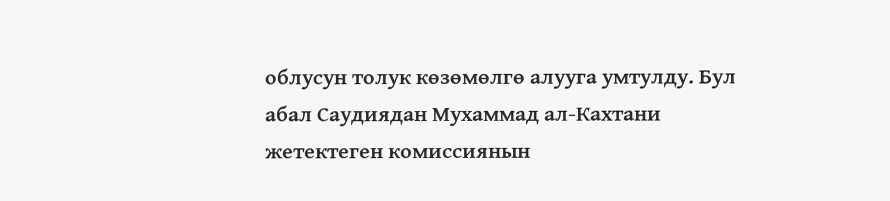облусун толук көзөмөлгө алууга умтулду. Бул абал Саудиядан Мухаммад ал-Кахтани жетектеген комиссиянын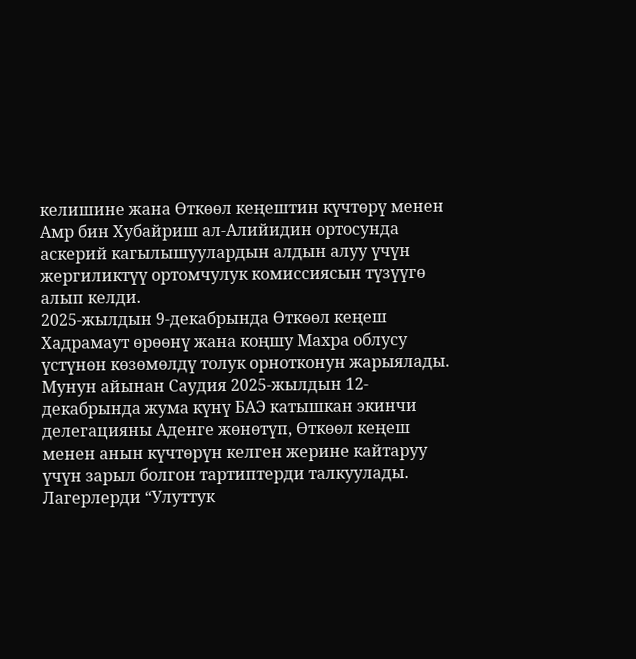келишине жана Өткөөл кеңештин күчтөрү менен Амр бин Хубайриш ал-Алийидин ортосунда аскерий кагылышуулардын алдын алуу үчүн жергиликтүү ортомчулук комиссиясын түзүүгө алып келди.
2025-жылдын 9-декабрында Өткөөл кеңеш Хадрамаут өрөөнү жана коңшу Махра облусу үстүнөн көзөмөлдү толук орнотконун жарыялады. Мунун айынан Саудия 2025-жылдын 12-декабрында жума күнү БАЭ катышкан экинчи делегацияны Аденге жөнөтүп, Өткөөл кеңеш менен анын күчтөрүн келген жерине кайтаруу үчүн зарыл болгон тартиптерди талкуулады. Лагерлерди “Улуттук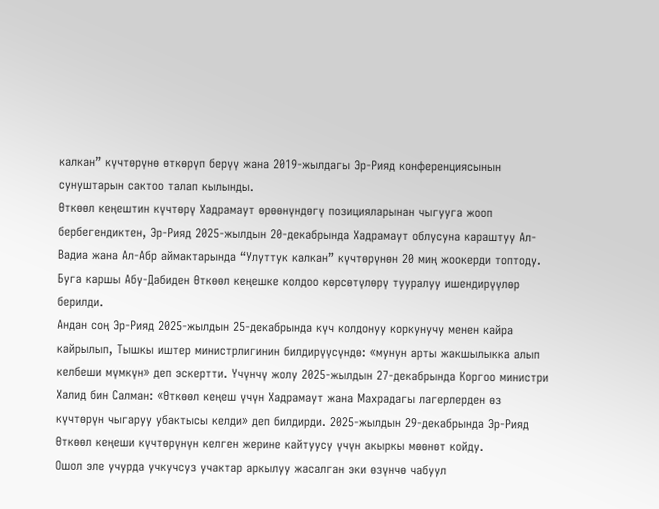калкан” күчтөрүнө өткөрүп берүү жана 2019-жылдагы Эр-Рияд конференциясынын сунуштарын сактоо талап кылынды.
Өткөөл кеңештин күчтөрү Хадрамаут өрөөнүндөгү позицияларынан чыгууга жооп бербегендиктен, Эр-Рияд 2025-жылдын 20-декабрында Хадрамаут облусуна караштуу Ал-Вадиа жана Ал-Абр аймактарында “Улуттук калкан” күчтөрүнөн 20 миң жоокерди топтоду. Буга каршы Абу-Дабиден Өткөөл кеңешке колдоо көрсөтүлөрү тууралуу ишендирүүлөр берилди.
Андан соң Эр-Рияд 2025-жылдын 25-декабрында күч колдонуу коркунучу менен кайра кайрылып, Тышкы иштер министрлигинин билдирүүсүндө: «мунун арты жакшылыкка алып келбеши мүмкүн» деп эскертти. Үчүнчү жолу 2025-жылдын 27-декабрында Коргоо министри Халид бин Салман: «Өткөөл кеңеш үчүн Хадрамаут жана Махрадагы лагерлерден өз күчтөрүн чыгаруу убактысы келди» деп билдирди. 2025-жылдын 29-декабрында Эр-Рияд Өткөөл кеңеши күчтөрүнүн келген жерине кайтуусу үчүн акыркы мөөнөт койду.
Ошол эле учурда учкучсуз учактар аркылуу жасалган эки өзүнчө чабуул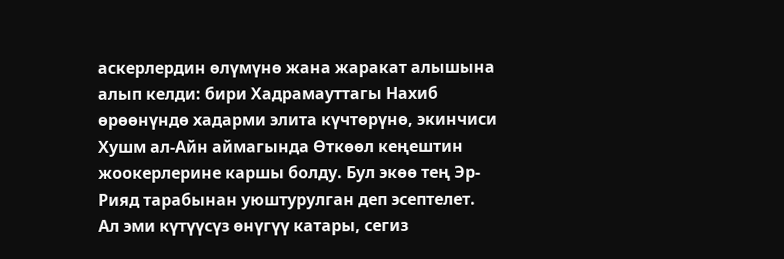аскерлердин өлүмүнө жана жаракат алышына алып келди: бири Хадрамауттагы Нахиб өрөөнүндө хадарми элита күчтөрүнө, экинчиси Хушм ал-Айн аймагында Өткөөл кеңештин жоокерлерине каршы болду. Бул экөө тең Эр-Рияд тарабынан уюштурулган деп эсептелет.
Ал эми күтүүсүз өнүгүү катары, сегиз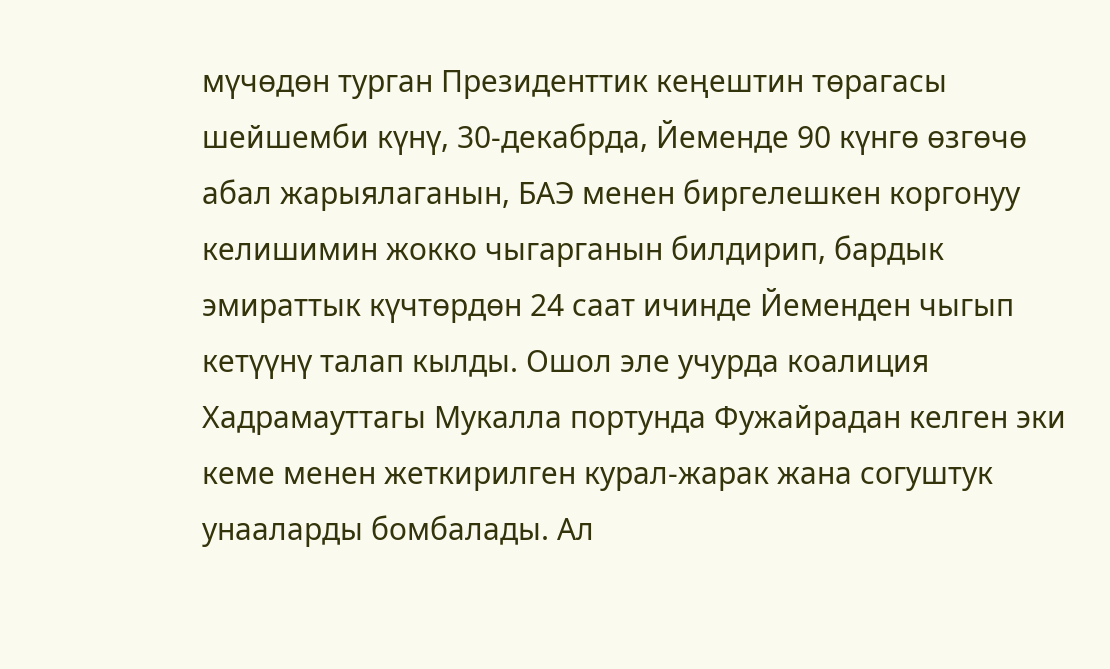мүчөдөн турган Президенттик кеңештин төрагасы шейшемби күнү, 30-декабрда, Йеменде 90 күнгө өзгөчө абал жарыялаганын, БАЭ менен биргелешкен коргонуу келишимин жокко чыгарганын билдирип, бардык эмираттык күчтөрдөн 24 саат ичинде Йеменден чыгып кетүүнү талап кылды. Ошол эле учурда коалиция Хадрамауттагы Мукалла портунда Фужайрадан келген эки кеме менен жеткирилген курал-жарак жана согуштук унааларды бомбалады. Ал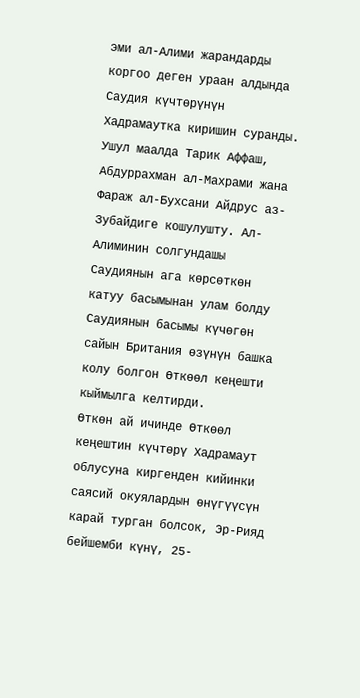эми ал-Алими жарандарды коргоо деген ураан алдында Саудия күчтөрүнүн Хадрамаутка киришин суранды. Ушул маалда Тарик Аффаш, Абдуррахман ал-Махрами жана Фараж ал-Бухсани Айдрус аз-Зубайдиге кошулушту. Ал-Алиминин солгундашы Саудиянын ага көрсөткөн катуу басымынан улам болду Саудиянын басымы күчөгөн сайын Британия өзүнүн башка колу болгон Өткөөл кеңешти кыймылга келтирди.
Өткөн ай ичинде Өткөөл кеңештин күчтөрү Хадрамаут облусуна киргенден кийинки саясий окуялардын өнүгүүсүн карай турган болсок, Эр-Рияд бейшемби күнү, 25-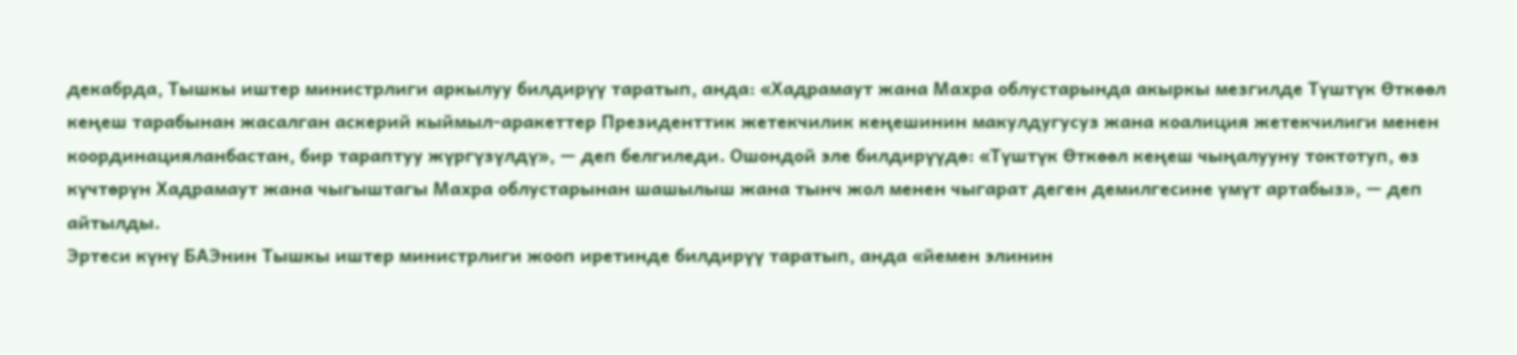декабрда, Тышкы иштер министрлиги аркылуу билдирүү таратып, анда: «Хадрамаут жана Махра облустарында акыркы мезгилде Түштүк Өткөөл кеңеш тарабынан жасалган аскерий кыймыл-аракеттер Президенттик жетекчилик кеңешинин макулдугусуз жана коалиция жетекчилиги менен координацияланбастан, бир тараптуу жүргүзүлдү», — деп белгиледи. Ошондой эле билдирүүдө: «Түштүк Өткөөл кеңеш чыңалууну токтотуп, өз күчтөрүн Хадрамаут жана чыгыштагы Махра облустарынан шашылыш жана тынч жол менен чыгарат деген демилгесине үмүт артабыз», — деп айтылды.
Эртеси күнү БАЭнин Тышкы иштер министрлиги жооп иретинде билдирүү таратып, анда «йемен элинин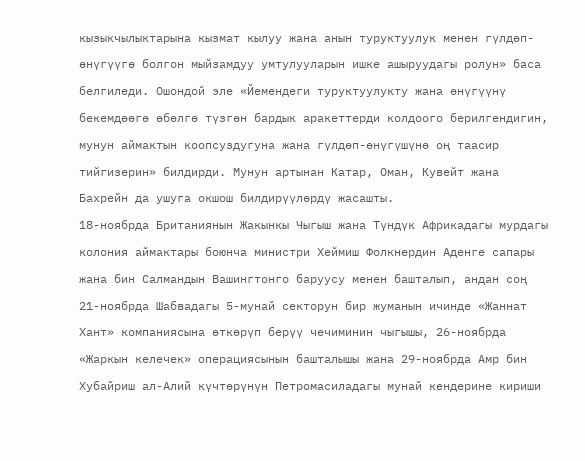кызыкчылыктарына кызмат кылуу жана анын туруктуулук менен гүлдөп-өнүгүүгө болгон мыйзамдуу умтулууларын ишке ашыруудагы ролун» баса белгиледи. Ошондой эле «Йемендеги туруктуулукту жана өнүгүүнү бекемдөөгө өбөлгө түзгөн бардык аракеттерди колдоого берилгендигин, мунун аймактын коопсуздугуна жана гүлдөп-өнүгүшүнө оң таасир тийгизерин» билдирди. Мунун артынан Катар, Оман, Кувейт жана Бахрейн да ушуга окшош билдирүүлөрдү жасашты.
18-ноябрда Британиянын Жакынкы Чыгыш жана Түндүк Африкадагы мурдагы колония аймактары боюнча министри Хеймиш Фолкнердин Аденге сапары жана бин Салмандын Вашингтонго баруусу менен башталып, андан соң 21-ноябрда Шабвадагы 5-мунай секторун бир жуманын ичинде «Жаннат Хант» компаниясына өткөрүп берүү чечиминин чыгышы, 26-ноябрда «Жаркын келечек» операциясынын башталышы жана 29-ноябрда Амр бин Хубайриш ал-Алий күчтөрүнүн Петромасиладагы мунай кендерине кириши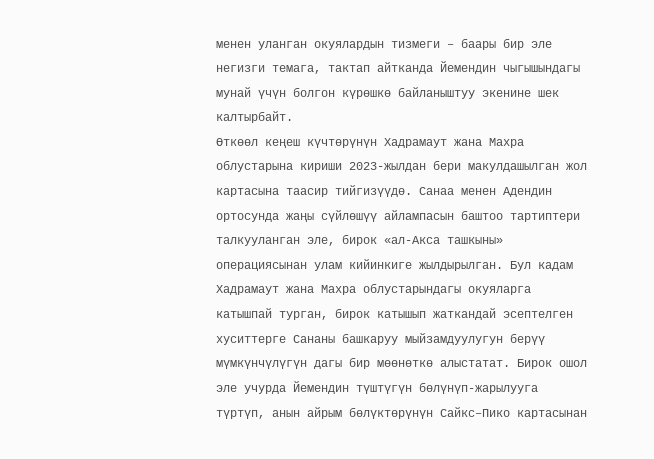менен уланган окуялардын тизмеги – баары бир эле негизги темага, тактап айтканда Йемендин чыгышындагы мунай үчүн болгон күрөшкө байланыштуу экенине шек калтырбайт.
Өткөөл кеңеш күчтөрүнүн Хадрамаут жана Махра облустарына кириши 2023-жылдан бери макулдашылган жол картасына таасир тийгизүүдө. Санаа менен Адендин ортосунда жаңы сүйлөшүү айлампасын баштоо тартиптери талкууланган эле, бирок «ал-Аксa ташкыны» операциясынан улам кийинкиге жылдырылган. Бул кадам Хадрамаут жана Махра облустарындагы окуяларга катышпай турган, бирок катышып жаткандай эсептелген хуситтерге Сананы башкаруу мыйзамдуулугун берүү мүмкүнчүлүгүн дагы бир мөөнөткө алыстатат. Бирок ошол эле учурда Йемендин түштүгүн бөлүнүп-жарылууга түртүп, анын айрым бөлүктөрүнүн Сайкс–Пико картасынан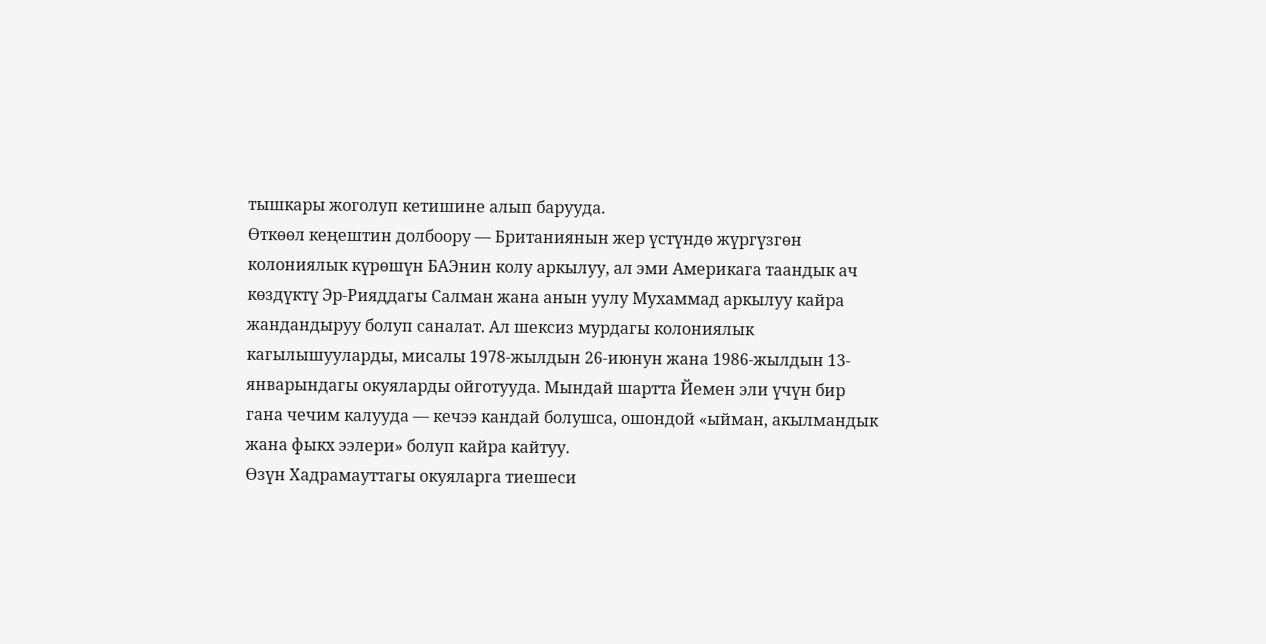тышкары жоголуп кетишине алып барууда.
Өткөөл кеңештин долбоору — Британиянын жер үстүндө жүргүзгөн колониялык күрөшүн БАЭнин колу аркылуу, ал эми Америкага таандык ач көздүктү Эр-Рияддагы Салман жана анын уулу Мухаммад аркылуу кайра жандандыруу болуп саналат. Ал шексиз мурдагы колониялык кагылышууларды, мисалы 1978-жылдын 26-июнун жана 1986-жылдын 13-январындагы окуяларды ойготууда. Мындай шартта Йемен эли үчүн бир гана чечим калууда — кечээ кандай болушса, ошондой «ыйман, акылмандык жана фыкх ээлери» болуп кайра кайтуу.
Өзүн Хадрамауттагы окуяларга тиешеси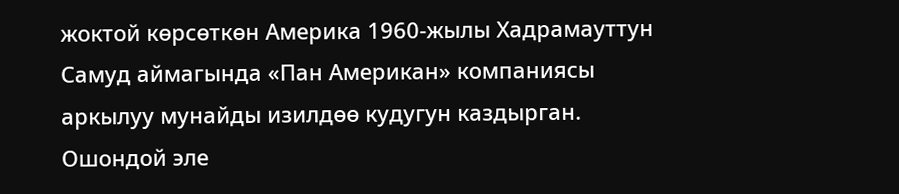жоктой көрсөткөн Америка 1960-жылы Хадрамауттун Самуд аймагында «Пан Американ» компаниясы аркылуу мунайды изилдөө кудугун каздырган. Ошондой эле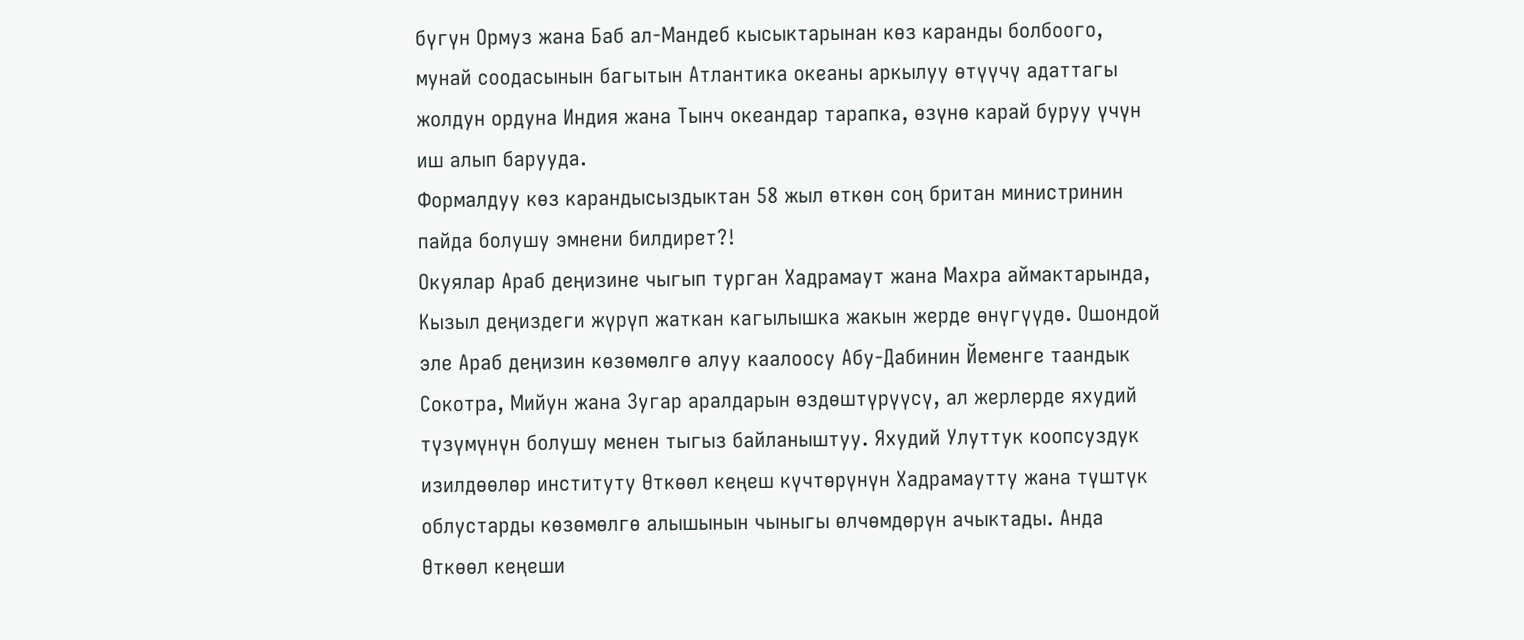бүгүн Ормуз жана Баб ал-Мандеб кысыктарынан көз каранды болбоого, мунай соодасынын багытын Атлантика океаны аркылуу өтүүчү адаттагы жолдун ордуна Индия жана Тынч океандар тарапка, өзүнө карай буруу үчүн иш алып барууда.
Формалдуу көз карандысыздыктан 58 жыл өткөн соң британ министринин пайда болушу эмнени билдирет?!
Окуялар Араб деңизине чыгып турган Хадрамаут жана Махра аймактарында, Кызыл деңиздеги жүрүп жаткан кагылышка жакын жерде өнүгүүдө. Ошондой эле Араб деңизин көзөмөлгө алуу каалоосу Абу-Дабинин Йеменге таандык Сокотра, Мийун жана Зугар аралдарын өздөштүрүүсү, ал жерлерде яхудий түзүмүнүн болушу менен тыгыз байланыштуу. Яхудий Улуттук коопсуздук изилдөөлөр институту Өткөөл кеңеш күчтөрүнүн Хадрамаутту жана түштүк облустарды көзөмөлгө алышынын чыныгы өлчөмдөрүн ачыктады. Анда Өткөөл кеңеши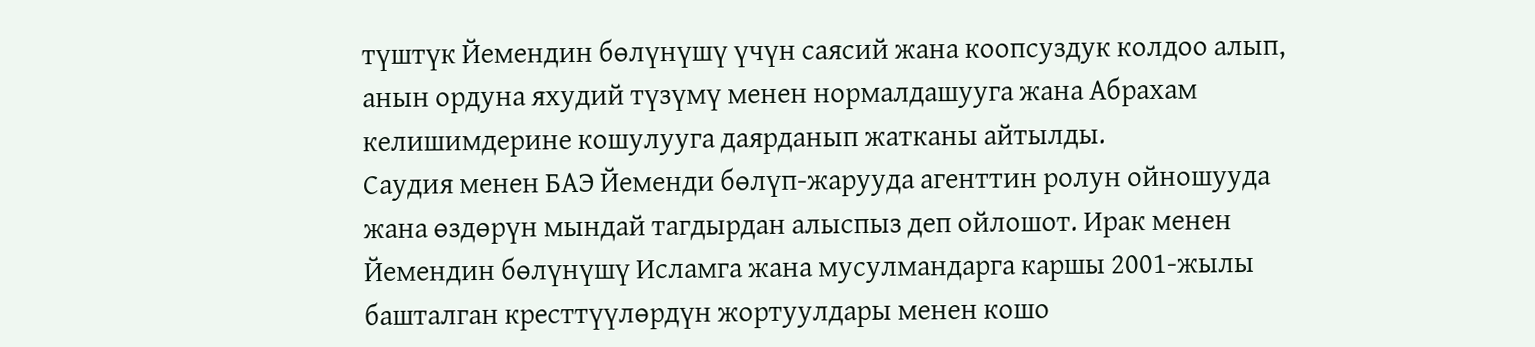түштүк Йемендин бөлүнүшү үчүн саясий жана коопсуздук колдоо алып, анын ордуна яхудий түзүмү менен нормалдашууга жана Абрахам келишимдерине кошулууга даярданып жатканы айтылды.
Саудия менен БАЭ Йеменди бөлүп-жарууда агенттин ролун ойношууда жана өздөрүн мындай тагдырдан алыспыз деп ойлошот. Ирак менен Йемендин бөлүнүшү Исламга жана мусулмандарга каршы 2001-жылы башталган кресттүүлөрдүн жортуулдары менен кошо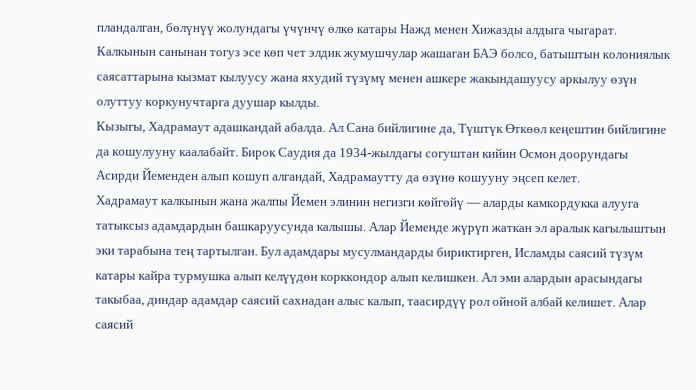пландалган, бөлүнүү жолундагы үчүнчү өлкө катары Нажд менен Хижазды алдыга чыгарат. Калкынын санынан тогуз эсе көп чет элдик жумушчулар жашаган БАЭ болсо, батыштын колониялык саясаттарына кызмат кылуусу жана яхудий түзүмү менен ашкере жакындашуусу аркылуу өзүн олуттуу коркунучтарга дуушар кылды.
Кызыгы, Хадрамаут адашкандай абалда. Ал Сана бийлигине да, Түштүк Өткөөл кеңештин бийлигине да кошулууну каалабайт. Бирок Саудия да 1934-жылдагы согуштан кийин Осмон доорундагы Асирди Йеменден алып кошуп алгандай, Хадрамаутту да өзүнө кошууну эңсеп келет.
Хадрамаут калкынын жана жалпы Йемен элинин негизги көйгөйү — аларды камкордукка алууга татыксыз адамдардын башкаруусунда калышы. Алар Йеменде жүрүп жаткан эл аралык кагылыштын эки тарабына тең тартылган. Бул адамдары мусулмандарды бириктирген, Исламды саясий түзүм катары кайра турмушка алып келүүдөн корккондор алып келишкен. Ал эми алардын арасындагы такыбаа, диндар адамдар саясий сахнадан алыс калып, таасирдүү рол ойной албай келишет. Алар саясий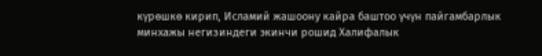күрөшкө кирип, Исламий жашоону кайра баштоо үчүн пайгамбарлык минхажы негизиндеги экинчи рошид Халифалык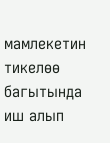мамлекетин тикелөө багытында иш алып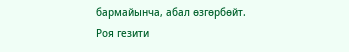бармайынча, абал өзгөрбөйт.
Роя гезити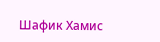Шафик Хамис